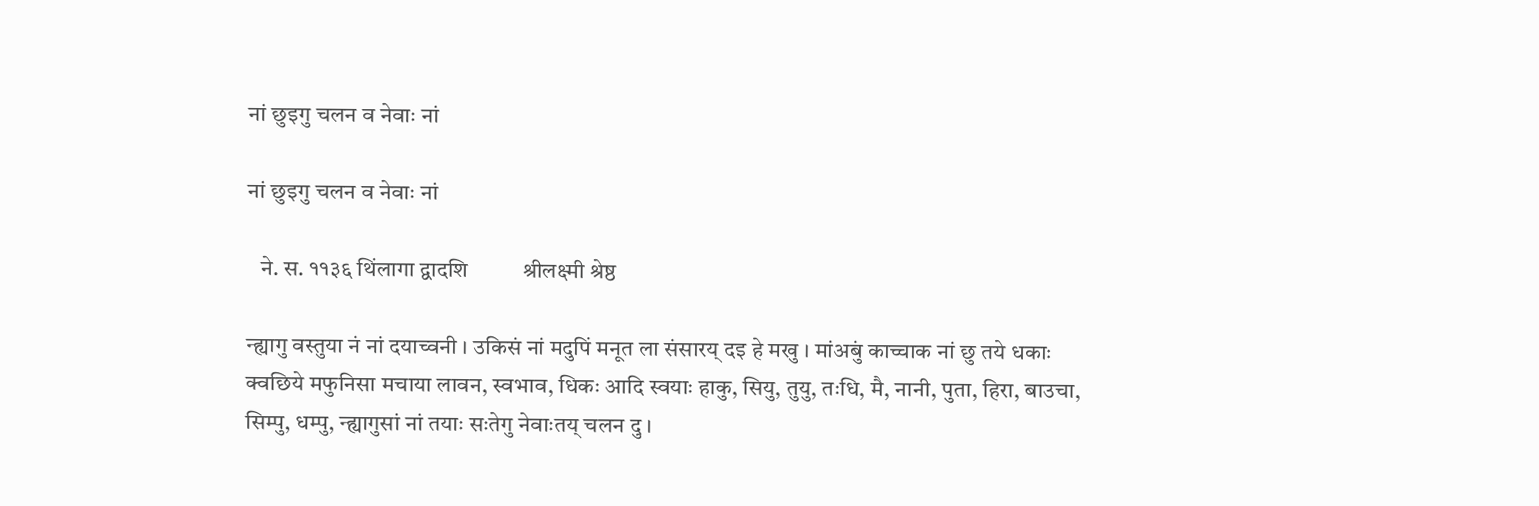नां छुइगु चलन व नेवाः नां

नां छुइगु चलन व नेवाः नां

   ने. स. ११३६ थिंलागा द्वादशि          श्रीलक्ष्मी श्रेष्ठ

न्ह्यागु वस्तुया नं नां दयाच्वनी । उकिसं नां मदुपिं मनूत ला संसारय् दइ हे मखु । मांअबुं काच्चाक नां छु तये धकाः क्वछिये मफुनिसा मचाया लावन, स्वभाव, धिकः आदि स्वयाः हाकु, सियु, तुयु, तःधि, मै, नानी, पुता, हिरा, बाउचा, सिम्पु, धम्पु, न्ह्यागुसां नां तयाः सःतेगु नेवाःतय् चलन दु ।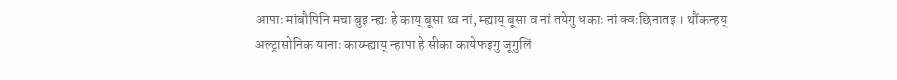आपाः मांबौपिनि मचा बुइ न्ह्यः हे काय् बूसा थ्व नां, म्ह्याय् बूसा व नां तयेगु धकाः नां क्वःछिनातइ । थौंकन्हय् अल्ट्रासोनिक यानाः काय्म्ह्याय् न्हापा हे सीका कायेफइगु जूगुलिं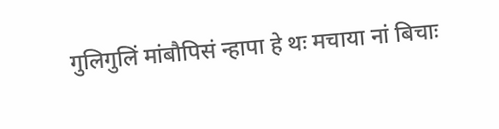गुलिगुलिं मांबौपिसं न्हापा हे थः मचाया नां बिचाः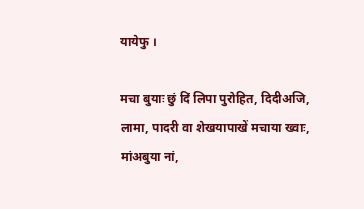यायेफु ।

मचा बुयाः छुं दिं लिपा पुरोहित, दिदीअजि, लामा, पादरी वा शेखयापाखें मचाया ख्वाः, मांअबुया नां,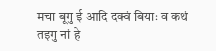मचा बूगु ई आदि दक्वं बियाः व कथं तइगु नां हे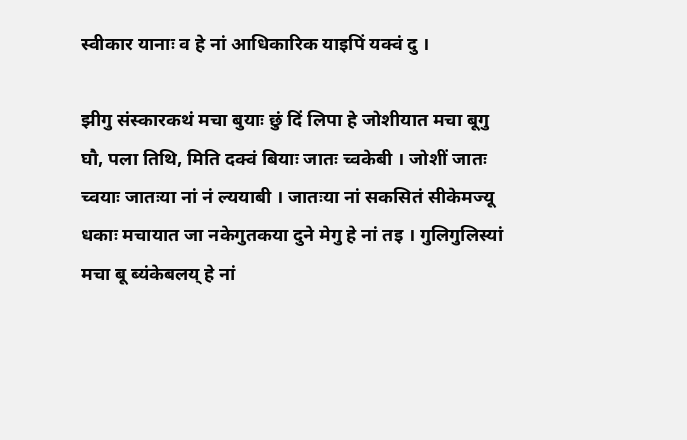स्वीकार यानाः व हे नां आधिकारिक याइपिं यक्वं दु ।

झीगु संस्कारकथं मचा बुयाः छुं दिं लिपा हे जोशीयात मचा बूगु घौ, पला तिथि, मिति दक्वं बियाः जातः च्वकेबी । जोशीं जातः च्वयाः जातःया नां नं ल्ययाबी । जातःया नां सकसितं सीकेमज्यू धकाः मचायात जा नकेगुतकया दुने मेगु हे नां तइ । गुलिगुलिस्यां मचा बू ब्यंकेबलय् हे नां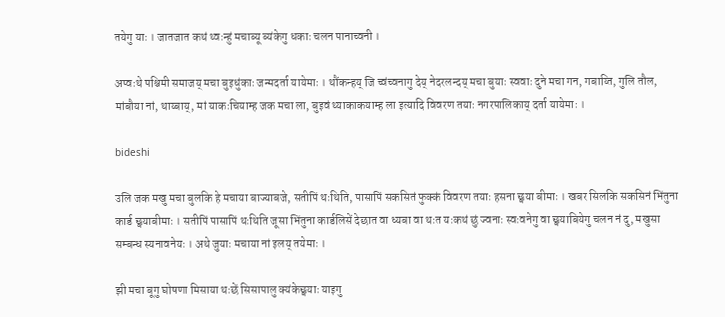तयेगु याः । जातजात कथं थ्वःन्हुं मचाब्यू ब्यंकेगु धकाः चलन पानाच्वनी ।

अप्वःथे पश्चिमी समाजय् मचा बुइधुंकाः जन्मदर्ता यायेमाः । थौंकन्हय् जि च्वंच्वनागु देय् नेदरलन्दय् मचा बुयाः स्ववाः दुने मचा गन, गबाय्ति, गुलि तौल, मांबौया नां, थाय्बाय्, मां याकःचियाम्ह जक मचा ला, बुइवं थ्याकाकयाम्ह ला इत्यादि विवरण तयाः नगरपालिकाय् दर्ता यायेमाः ।

bideshi

उलि जक मखु मचा बुलकि हे मचाया बाज्याबजे, सतीपिं थःथिति, पासापिं सकसितं फुक्कं विवरण तयाः हसना छ्वया बीमाः । खबर सिलकि सकसिनं भिंतुना कार्ड छ्वयाबीमाः । सतीपिं पासापिं थःथिति जूसा भिंतुना कार्डलिसें देछात वा ध्यबा वा थःत यःकथं छुं ज्वनाः स्वःवनेगु वा छ्वयाबियेगु चलन नं दु, मखुसा सम्बन्ध स्यनावनेयः । अथे जुयाः मचाया नां इलय् तयेमाः ।

झी मचा बूगु घोषणा मिसाया थःछें सिसापालु क्यंकेछ्वयाः याइगु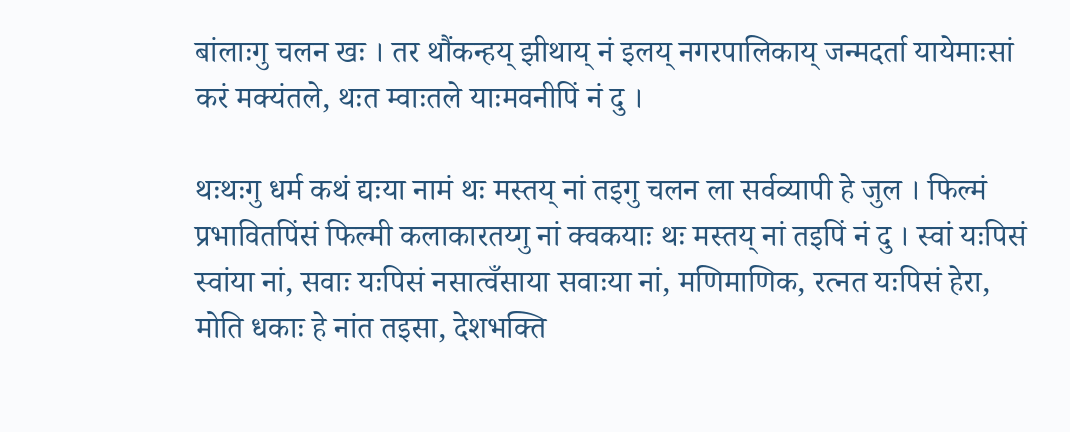बांलाःगु चलन खः । तर थौंकन्हय् झीथाय् नं इलय् नगरपालिकाय् जन्मदर्ता यायेमाःसां करं मक्यंतले, थःत म्वाःतले याःमवनीपिं नं दु ।

थःथःगु धर्म कथं द्यःया नामं थः मस्तय् नां तइगु चलन ला सर्वव्यापी हे जुल । फिल्मं प्रभावितपिंसं फिल्मी कलाकारतय्गु नां क्वकयाः थः मस्तय् नां तइपिं नं दु । स्वां यःपिसं स्वांया नां, सवाः यःपिसं नसात्वँसाया सवाःया नां, मणिमाणिक, रत्नत यःपिसं हेरा, मोति धकाः हे नांत तइसा, देशभक्ति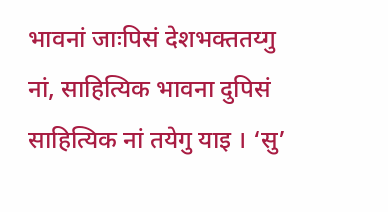भावनां जाःपिसं देशभक्ततय्गु नां, साहित्यिक भावना दुपिसं साहित्यिक नां तयेगु याइ । ‘सु’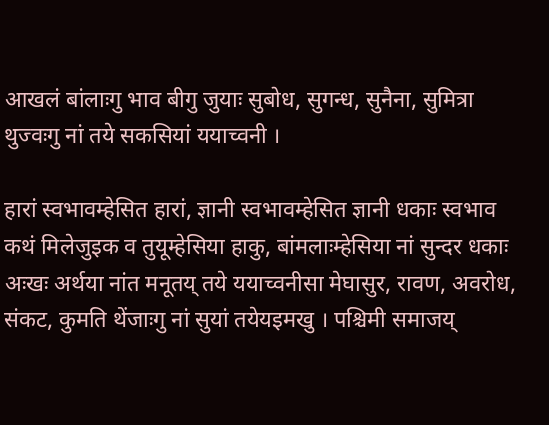आखलं बांलाःगु भाव बीगु जुयाः सुबोध, सुगन्ध, सुनैना, सुमित्रा थुज्वःगु नां तये सकसियां ययाच्वनी ।

हारां स्वभावम्हेसित हारां, ज्ञानी स्वभावम्हेसित ज्ञानी धकाः स्वभाव कथं मिलेजुइक व तुयूम्हेसिया हाकु, बांमलाःम्हेसिया नां सुन्दर धकाः अःखः अर्थया नांत मनूतय् तये ययाच्वनीसा मेघासुर, रावण, अवरोध, संकट, कुमति थेंजाःगु नां सुयां तयेयइमखु । पश्चिमी समाजय्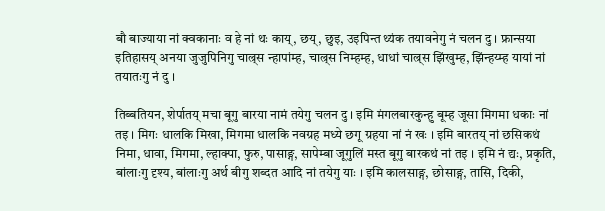बौ बाज्याया नां क्वकानाः व हे नां थः काय्, छय्, छुइ, उइपिन्त थ्यंक तयावनेगु नं चलन दु । फ्रान्सया इतिहासय् अनया जुजुपिनिगु चाल्र्स न्हापांम्ह, चाल्र्स निम्हम्ह, धाधां चाल्र्स झिंखुम्ह, झिंन्हय्म्ह यायां नां तयातःगु नं दु ।

तिब्बतियन, शेर्पातय् मचा बूगु बारया नामं तयेगु चलन दु । इमि मंगलबारकुन्हु बूम्ह जूसा मिगमा धकाः नां तइ । मिगः धालकि मिखा, मिगमा धालकि नवग्रह मध्ये छगू ग्रहया नां नं खः । इमि बारतय् नां छसिकथं निमा, धावा, मिगमा, ल्हाक्पा, फुरु, पासाङ्ग, सापेम्बा जूगुलिं मस्त बूगु बारकथं नां तइ । इमि नं द्यः, प्रकृति, बांलाःगु दृश्य, बांलाःगु अर्थ बीगु शब्दत आदि नां तयेगु याः । इमि कालसाङ्ग, छोसाङ्ग, तासि, दिकी,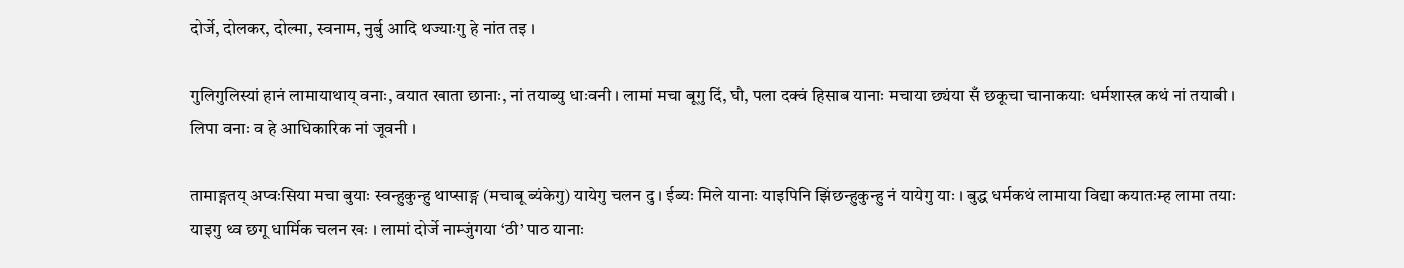दोर्जे, दोलकर, दोल्मा, स्वनाम, नुर्बु आदि थज्याःगु हे नांत तइ ।

गुलिगुलिस्यां हानं लामायाथाय् वनाः, वयात खाता छानाः, नां तयाब्यु धाःवनी । लामां मचा बूगु दिं, घौ, पला दक्वं हिसाब यानाः मचाया छ्यंया सँ छकूचा चानाकयाः धर्मशास्त्र कथं नां तयाबी । लिपा वनाः व हे आधिकारिक नां जूवनी ।

तामाङ्गतय् अप्वःसिया मचा बुयाः स्वन्हुकुन्हु थाप्साङ्ग (मचाबू ब्यंकेगु) यायेगु चलन दु । ईब्यः मिले यानाः याइपिनि झिंछन्हुकुन्हु नं यायेगु याः । बुद्ध धर्मकथं लामाया विद्या कयातःम्ह लामा तयाः याइगु थ्व छगू धार्मिक चलन खः । लामां दोर्जे नाम्जुंगया ‘ठी’ पाठ यानाः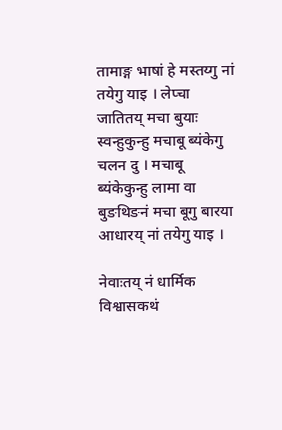तामाङ्ग भाषां हे मस्तय्गु नां तयेगु याइ । लेप्चा जातितय् मचा बुयाः स्वन्हुकुन्हु मचाबू ब्यंकेगु चलन दु । मचाबू ब्यंकेकुन्हु लामा वा बुङथिङनं मचा बूगु बारया आधारय् नां तयेगु याइ ।

नेवाःतय् नं धार्मिक विश्वासकथं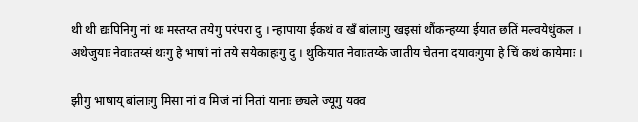थी थी द्यःपिनिगु नां थः मस्तय्त तयेगु परंपरा दु । न्हापाया ईकथं व खँ बांलाःगु खइसां थौंकन्हय्या ईयात छतिं मल्वयेधुंकल । अथेजुयाः नेवाःतय्सं थःगु हे भाषां नां तये सयेकाहःगु दु । थुकियात नेवाःतय्के जातीय चेतना दयावःगुया हे चिं कथं कायेमाः ।

झीगु भाषाय् बांलाःगु मिसा नां व मिजं नां नितां यानाः छ्यले ज्यूगु यक्व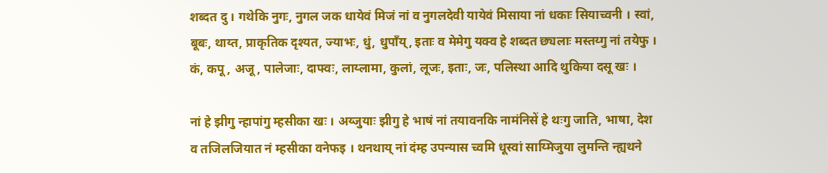शब्दत दु । गथेकि नुगः, नुगल जक धायेवं मिजं नां व नुगलदेवी यायेवं मिसाया नां धकाः सियाच्वनी । स्वां, बूबः, थाय्त, प्राकृतिक दृश्यत, ज्याभः, धुं, धुपाँय्, इताः व मेमेगु यक्व हे शब्दत छ्यलाः मस्तय्गु नां तयेफु । कं, कपू, अजू, पालेजाः, दाफ्वः, लाय्लामा, कुलां, लूजः, इताः, जः, पलिस्था आदि थुकिया दसू खः ।

नां हे झीगु न्हापांगु म्हसीका खः । अय्जुयाः झीगु हे भाषं नां तयावनकि नामंनिसें हे थःगु जाति, भाषा, देश व तजिलजियात नं म्हसीका वनेफइ । थनथाय् नां दंम्ह उपन्यास च्वमि धूस्वां साय्मिजुया लुमन्ति न्ह्यथने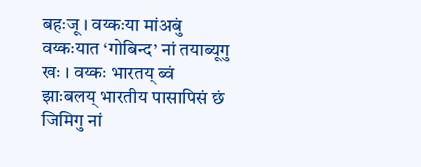बहःजू । वय्कःया मांअबुं वय्कःयात ‘गोबिन्द’ नां तयाब्यूगु खः । वय्कः भारतय् ब्वं झाःबलय् भारतीय पासापिसं छं जिमिगु नां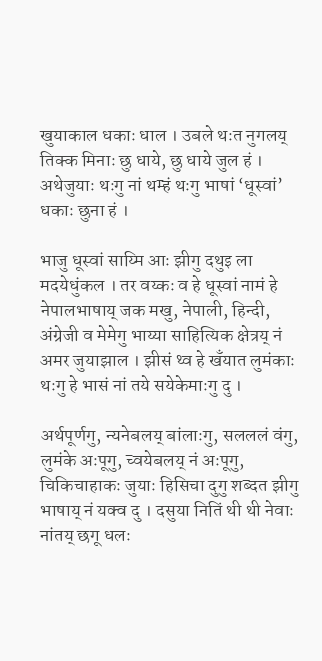खुयाकाल धकाः धाल । उबले थःत नुगलय् तिक्क मिनाः छु धाये, छु धाये जुल हं । अथेजुयाः थःगु नां थम्हं थःगु भाषां ‘धूस्वां’ धकाः छुना हं ।

भाजु धूस्वां साय्मि आः झीगु दथुइ ला मदयेधुंकल । तर वय्कः व हे धूस्वां नामं हे नेपालभाषाय् जक मखु, नेपाली, हिन्दी, अंग्रेजी व मेमेगु भाय्या साहित्यिक क्षेत्रय् नं अमर जुयाझाल । झीसं थ्व हे खँयात लुमंकाः थःगु हे भासं नां तये सयेकेमाःगु दु ।

अर्थपूर्णगु, न्यनेबलय् बांलाःगु, सलललं वंगु, लुमंके अःपूगु, च्वयेबलय् नं अःपूगु, चिकिचाहाकः जुयाः हिसिचा दुगु शब्दत झीगु भाषाय् नं यक्व दु । दसुया नितिं थी थी नेवाः नांतय् छगू धलः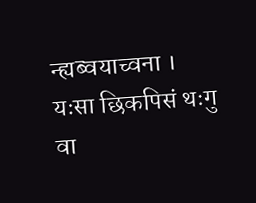न्ह्यब्वयाच्वना । यःसा छिकपिसं थःगु वा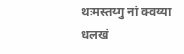थःमस्तय्गु नां क्वय्या धलखं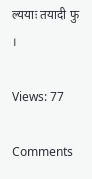ल्ययाः तयादी फु ।

Views: 77

Comments